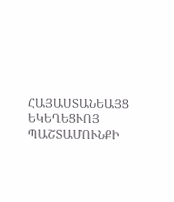ՀԱՅԱՍՏԱՆԵԱՅՑ ԵԿԵՂԵՑՒՈՅ ՊԱՇՏԱՄՈՒՆՔԻ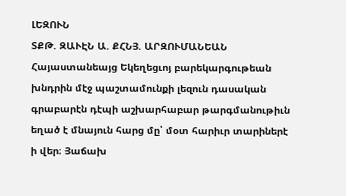ԼԵԶՈՒՆ
ՏՔԹ. ԶԱՒԷՆ Ա. ՔՀՆՅ. ԱՐԶՈՒՄԱՆԵԱՆ
Հայաստանեայց Եկեղեցւոյ բարեկարգութեան խնդրին մէջ պաշտամունքի լեզուն դասական գրաբարէն դէպի աշխարհաբար թարգմանութիւն եղած է մնայուն հարց մը՝ մօտ հարիւր տարիներէ ի վեր։ Յաճախ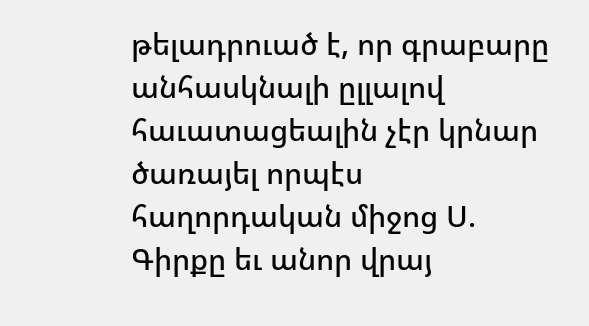թելադրուած է, որ գրաբարը անհասկնալի ըլլալով հաւատացեալին չէր կրնար ծառայել որպէս հաղորդական միջոց Ս. Գիրքը եւ անոր վրայ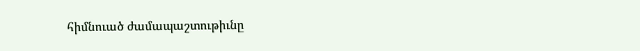հիմնուած ժամապաշտութիւնը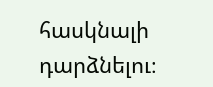հասկնալի դարձնելու։